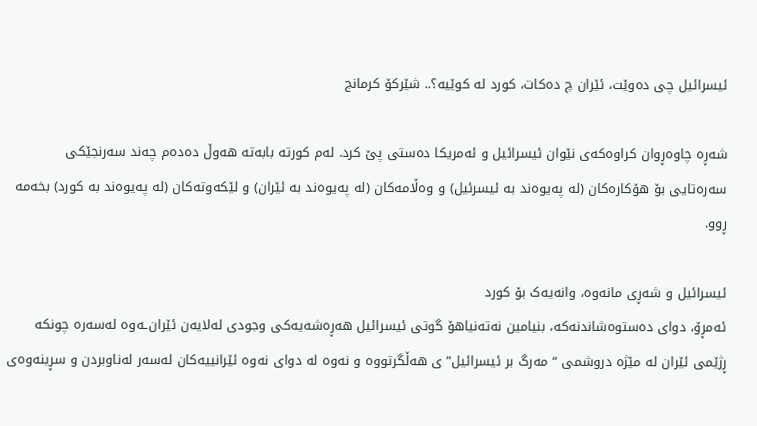ئیسرائیل چی دەوێت، ئێران چ دەکات، کورد لە کوێیە؟.. شێرکۆ کرمانج

شەڕە چاوەڕوان کراوەکەی نێوان ئیسرائیل و ئەمریکا دەستی پێ کرد. لەم کورتە بابەتە هەوڵ دەدەم چەند سەرنجێکی سەرەتایی بۆ هۆکارەکان (لە پەیوەند بە ئیسرئیل) و وەڵامەکان (لە پەیوەند بە ئێران) و لێکەوتەکان (لە پەیوەند بە کورد) بخەمە ڕوو.

ئیسرائیل و شەڕی مانەوە، وانەیەک بۆ کورد
ئەمڕۆ، دوای دەستوەشاندنەکە، بنیامین نەتەنیاهۆ گوتی ئیسرائیل هەڕەشەیەکی وجودی لەلایەن ئێران‌ـەوە لەسەرە چونکە ڕژێمی ئێران لە مێژە دروشمی “مەرگ بر ئیسرائیل”ی هەڵگرتووە و نەوە لە دوای نەوە ئێرانییەکان لەسەر لەناوبردن و سڕینەوەی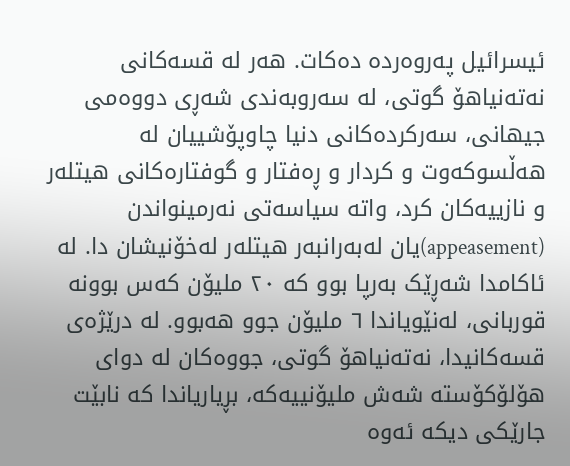ئیسرائیل پەروەردە دەکات. هەر لە قسەکانی نەتەنیاهۆ گوتی، لە سەروبەندی شەڕی دووەمی جیهانی، سەرکردەکانی دنیا چاوپۆشییان لە هەڵسوکەوت و کردار و ڕەفتار و گوفتارەکانی هیتلەر و نازییەکان کرد، واتە سیاسەتی نەرمینواندن (appeasement)یان لەبەرانبەر هیتلەر لەخۆنیشان دا. لە ئاکامدا شەڕێک بەرپا بوو کە ٢٠ ملیۆن کەس بوونە قوربانی، لەنێویاندا ٦ ملیۆن جوو هەبوو. لە درێژەی قسەکانیدا، نەتەنیاهۆ گوتی، جووەکان لە دوای هۆلۆکۆستە شەش ملیۆنییەکە، بڕیاریاندا کە نابێت جارێکی دیکە ئەوە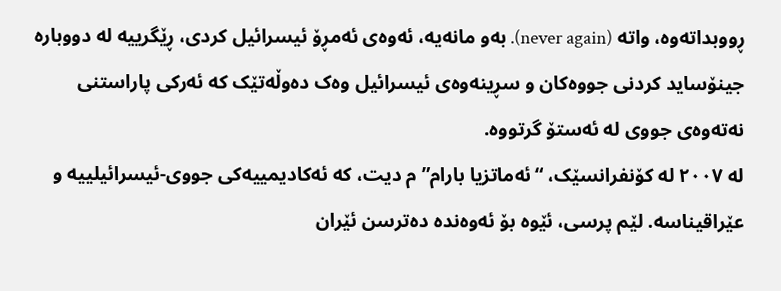ڕووبداتەوە، واتە (never again). بەو مانەیە، ئەوەی ئەمڕۆ ئیسرائیل کردی، ڕێگرییە لە دووبارە جینۆساید کردنی جووەکان و سڕینەوەی ئیسرائیل وەک دەوڵەتێک کە ئەرکی پاراستنی نەتەوەی جووی لە ئەستۆ گرتووە.
لە ٢٠٠٧ لە کۆنفرانسێک، “ئەماتزیا بارام”م دیت، کە ئەکادیمییەکی جووی-ئیسرائیلییە و عێراقیناسە. لێم پرسی، ئێوە بۆ ئەوەندە دەترسن ئێران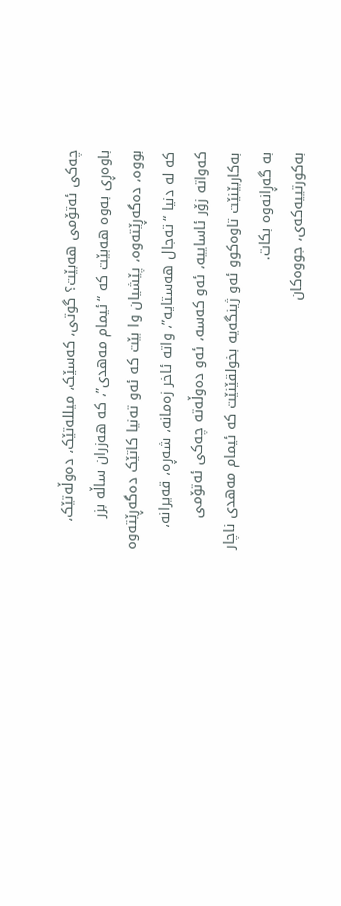چەکی ئەتۆمی هەبێت؟ گوتی، کەسێک، میللەتێک، دەوڵەتێک، باوەڕی بەوە هەبێت کە “ئیمام مەهدی”، کە هەزران ساڵە بزر بووە، دەگەڕێتەوە، پێشیان وا بێت کە ئەو تەنیا کاتێک دەگەڕێتەوە کە لە دنیا “تەجال هەستایە”، واتە ئاخر زەمانە، شەڕە، قەیرانە، کەواتە زۆر ئاساییە، ئەو کەسە، ئەو دەوڵەتە چەکی ئەتۆمی بەکاربێنێت تاوەکوو ئەو ژینگەیە بخولقێنێت کە ئیمام مەهدی ناچار بە گەڕانەوە بکات.
بەکورتییەکەی، جووەکان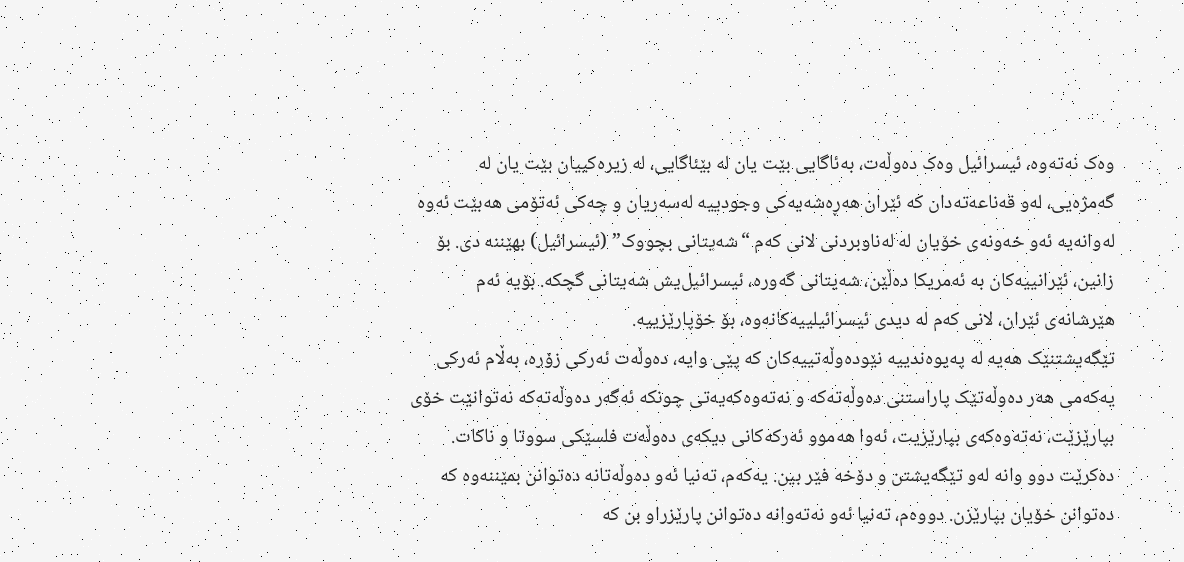وەک نەتەوە، ئیسرائیل وەک دەوڵەت، بەئاگایی بێت یان لە بێئاگایی، لە زیرەکییان بێت یان لە گەمژەیی، لەو قەناعەتەدان کە ئێران هەڕەشەیەکی وجودییە لەسەریان و چەکی ئەتۆمی هەبێت ئەوە لەوانەیە ئەو خەونەی خۆیان لە لەناوبردنی لانی کەم “شەیتانی بچووک” (ئیسرائیل) بهێننە دی. بۆ زانین، ئێرانییەکان بە ئەمریکا دەڵێن، شەیتانی گەورە، ئیسرائیل‌‌یش شەیتانی گچکە. بۆیە ئەم هێرشانەی ئێران، لانی کەم لە دیدی ئیسرائیلییەکانەوە، بۆ خۆپارێزییە.
تێگەیشتنێک هەیە لە پەیوەندییە نێودەوڵەتییەکان کە پێی وایە، دەوڵەت ئەرکی زۆرە، بەڵام ئەرکی یەکەمی هەر دەوڵەتێک پاراستنی دەوڵەتەکە و نەتەوەکەیەتی چونکە ئەگەر دەوڵەتەکە نەتوانێت خۆی بپارێزێت، نەتەوەکەی بپارێزیت، ئەوا هەموو ئەرکەکانی دیکەی دەوڵەت فلسێکی سووتا و ناکات.
دەکرێت دوو وانە لەو تێگەیشتن و دۆخە فێر بین. یەکەم، تەنیا ئەو دەوڵەتانە دەتوانن بمێننەوە کە دەتوانن خۆیان بپارێزن. دووەم، تەنیا ئەو نەتەوانە دەتوانن پارێزراو بن کە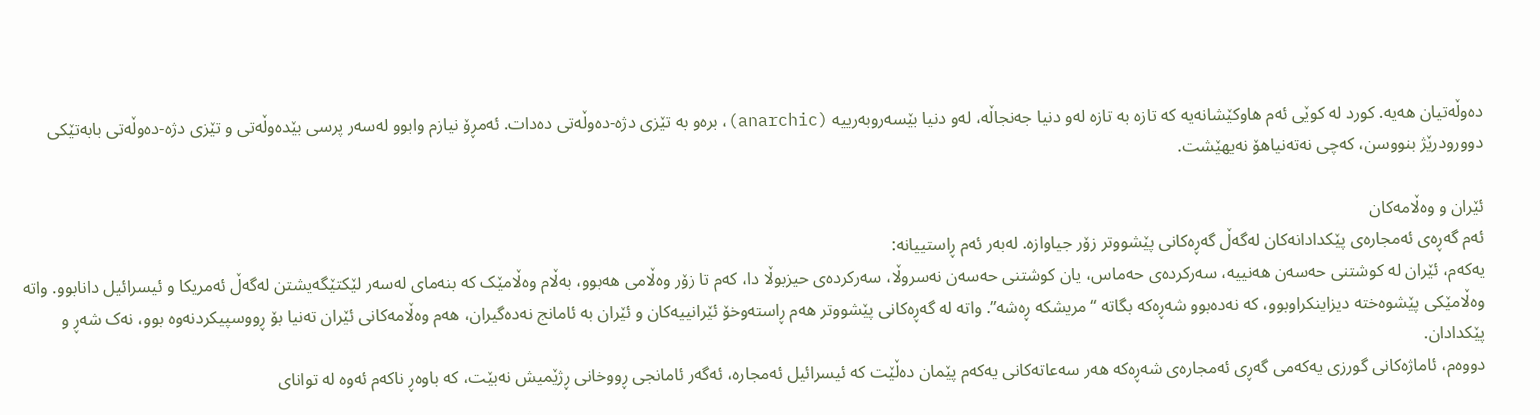دەوڵەتیان هەیە. کورد لە کوێی ئەم هاوکێشانەیە کە تازە بە تازە لەو دنیا جەنجاڵە، لەو دنیا بێسەروبەرییە (anarchic)، برەو بە تێزی دژە-دەوڵەتی دەدات. ئەمڕۆ نیازم وابوو لەسەر پرسی بێدەوڵەتی و تێزی دژە-دەوڵەتی بابەتێکی دوورودرێژ بنووسن، کەچی نەتەنیاهۆ نەیهێشت.

ئێران و وەڵامەکان
ئەم گەڕەی ئەمجارەی پێکدادانەکان لەگەڵ گەڕەکانی پێشووتر زۆر جیاوازە. لەبەر ئەم ڕاستییانە:
یەکەم، ئێران لە کوشتنی حەسەن هەنییە، سەرکردەی حەماس، یان کوشتنی حەسەن نەسروڵا، سەرکردەی حیزبوڵا دا، کەم تا زۆر وەڵامی هەبوو، بەڵام وەڵامێک کە بنەمای لەسەر لێکتێگەیشتن لەگەڵ ئەمریکا و ئیسرائیل دانابوو. واتە وەڵامێکی پێشوەختە دیزاینکراوبوو، کە نەدەبوو شەڕەکە بگاتە “مریشکە ڕەشە”. واتە لە گەڕەکانی پێشووتر هەم ڕاستەوخۆ ئێرانییەکان و ئێران بە ئامانج نەدەگیران، هەم وەڵامەکانی ئێران تەنیا بۆ ڕووسپیکردنەوە بوو، نەک شەڕ و پێکدادان.
دووەم، ئاماژەکانی گورزی یەکەمی گەڕی ئەمجارەی شەڕەکە هەر سەعاتەکانی یەکەم پێمان دەڵێت کە ئیسرائیل ئەمجارە، ئەگەر ئامانجی ڕووخانی ڕژێمیش نەبێت، کە باوەڕ ناکەم ئەوە لە توانای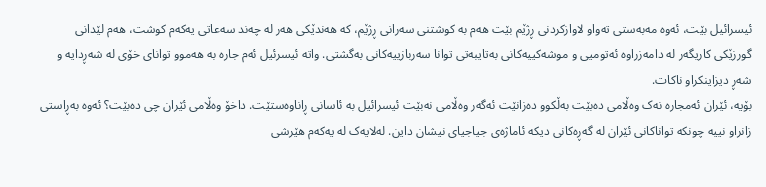ئیسرائیل بێت، ئەوە مەبەستی تەواو لاوازکردنی ڕژێم بێت هەم بە کوشتنی سەرانی ڕژێم، کە هەندێکی هەر لە چەند سەعاتی یەکەم کوشت، هەم لێدانی گورزێکی کاریگەر لە دامەزراوە ئەتومیی و موشەکییەکانی بەتایبەتی توانا سەربازییەکانی بەگشتی. واتە ئیسرئیل ئەم جارە بە هەموو توانای خۆی لە شەڕدایە و شەڕ دیزاینکراو ناکات.
بۆیە، ئێران ئەمجارە نەک وەڵامی دەبێت بەڵکوو دەزانێت ئەگەر وەڵامی نەبێت ئیسرائیل بە ئاسانی ڕاناوەستێت. داخۆ وەڵامی ئێران چی دەبێت؟ ئەوە بەڕاستی زانراو نییە چونکە تواناکانی ئێران لە گەڕەکانی دیکە ئاماژەی جیاجیای نیشان داین. لەلایەک لە یەکەم هێرشی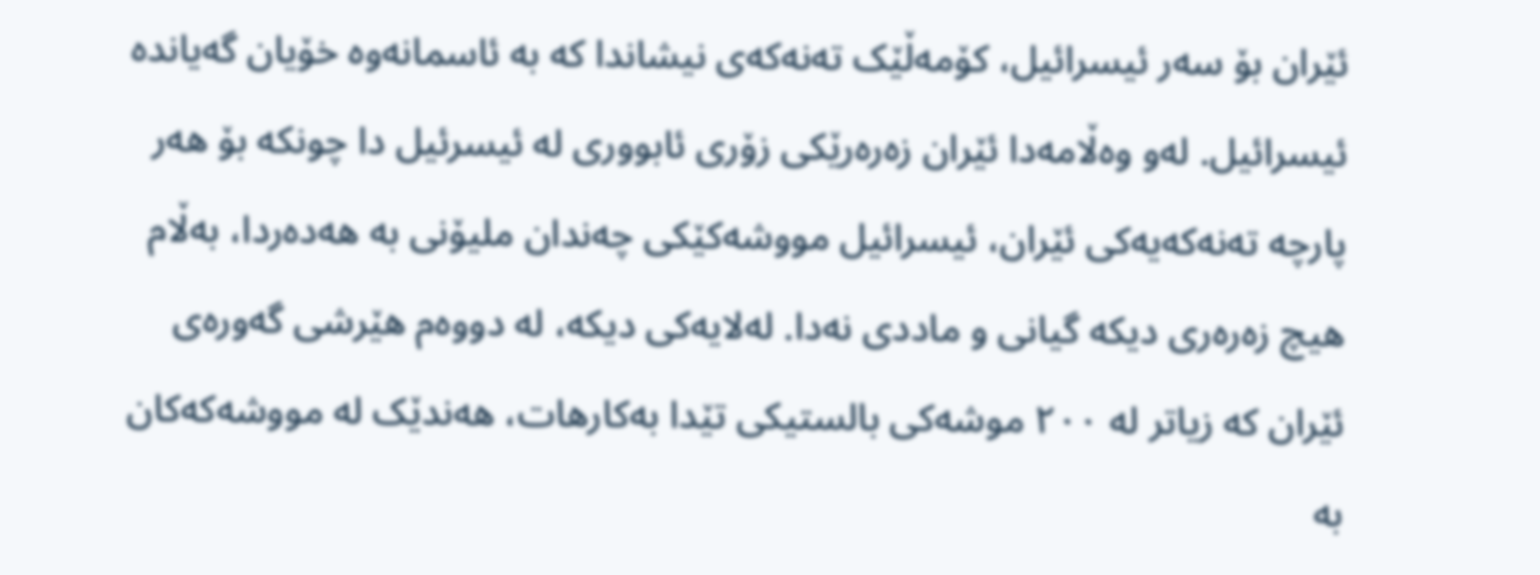ئێران بۆ سەر ئیسرائیل، کۆمەڵێک تەنەکەی نیشاندا کە بە ئاسمانەوە خۆیان گەیاندە ئیسرائیل. لەو وەڵامەدا ئێران زەرەرێکی زۆری ئابووری لە ئیسرئیل دا چونکە بۆ هەر پارچە تەنەکەیەکی ئێران، ئیسرائیل مووشەکێکی چەندان ملیۆنی بە هەدەردا، بەڵام هیچ زەرەری دیکە گیانی و ماددی نەدا. لەلایەکی دیکە، لە دووەم هێرشی گەورەی ئێران کە زیاتر لە ٢٠٠ موشەکی بالستیکی تێدا بەکارهات، هەندێک لە مووشەکەکان بە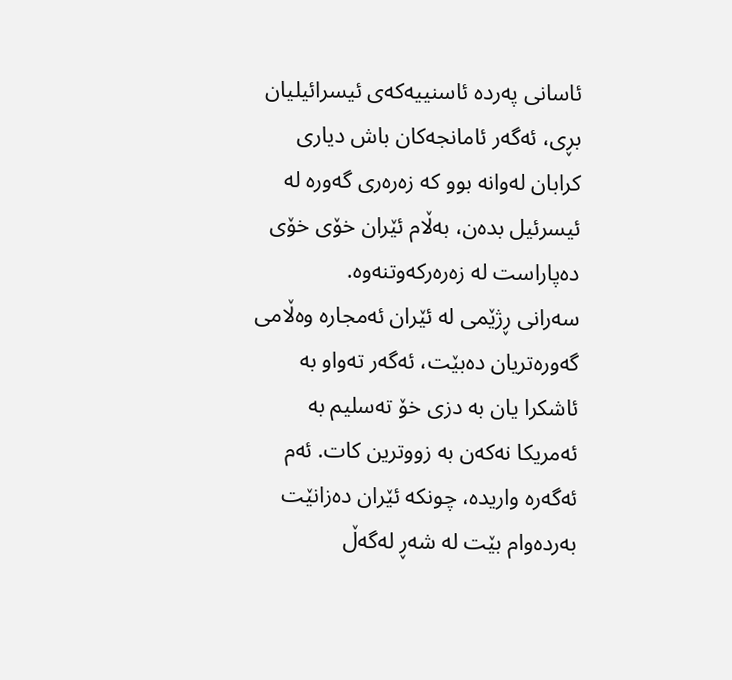ئاسانی پەردە ئاسنییەکەی ئیسرائیلیان بڕی، ئەگەر ئامانجەکان باش دیاری کرابان لەوانە بوو کە زەرەری گەورە لە ئیسرئیل بدەن، بەڵام ئێران خۆی خۆی دەپاراست لە زەرەرکەوتنەوە.
سەرانی ڕژێمی لە ئێران ئەمجارە وەڵامی گەورەتریان دەبێت، ئەگەر تەواو بە ئاشکرا یان بە دزی خۆ تەسلیم بە ئەمریکا نەکەن بە زووترین کات. ئەم ئەگەرە واریدە، چونکە ئێران دەزانێت بەردەوام بێت لە شەڕ لەگەڵ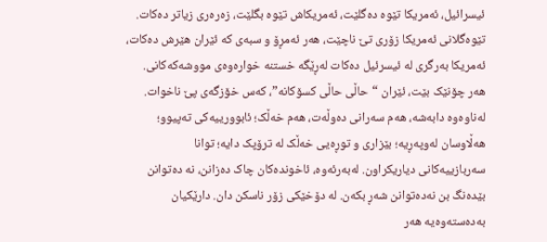ئیسرائیل، ئەمریکا تێوە دەگلێت، ئەمریکاش تێوە بگلێت، زەرەری زیاتر دەکات. تێوەگلانی ئەمریکا زۆری تێ ناچێت، هەر ئەمڕۆ و سبەی کە ئێران هێرش دەکات، ئەمریکا بەرگری لە ئیسرئیل دەکات لەڕێگە خستنە خوارەوەی مووشەکەکانی.
هەر چۆنێک بێت، ئێران “حاڵی حاڵی کسۆکانە”، کەس خۆزگەی پێ ناخوات. لەناوەوە دابەشە، هەم سەرانی دەوڵەت، هەم خەڵک؛ ئابوورییەکی تەپیوو؛ هەڵاوسان لەوپەڕیە؛ بێزاری و توڕەیی خەڵک لە ترۆپک دایە؛ توانا سەربازییەکانی دیاریکراون. لەبەرئەوە، ئاخوندەکان چاک دەزانن، نە دەتوانن بێدەنگ بن نەدەتوانن شەڕ بکەن. لە دۆخێکی زۆر ناسکن دان. دارێکیان بەدەستەوەیە هەر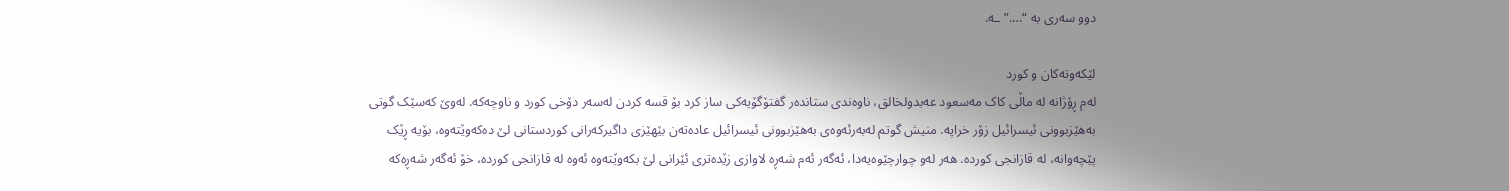دوو سەری بە “….”ـە.

لێکەوتەکان و کورد
لەم ڕۆژانە لە ماڵی کاک مەسعود عەبدولخالق، ناوەندی ستاندەر گفتۆگۆیەکی ساز کرد بۆ قسە کردن لەسەر دۆخی کورد و ناوچەکە. لەوێ کەسێک گوتی بەهێزبوونی ئیسرائیل زۆر خراپە. منیش گوتم لەبەرئەوەی بەهێزبوونی ئیسرائیل عادەتەن بێهێزی داگیرکەرانی کوردستانی لێ دەکەوێتەوە، بۆیە ڕێک پێچەوانە، لە قازانجی کوردە. هەر لەو چوارچێوەیەدا، ئەگەر ئەم شەڕە لاوازی زێدەتری ئێرانی لێ بکەوێتەوە ئەوە لە قازانجی کوردە، خۆ ئەگەر شەڕەکە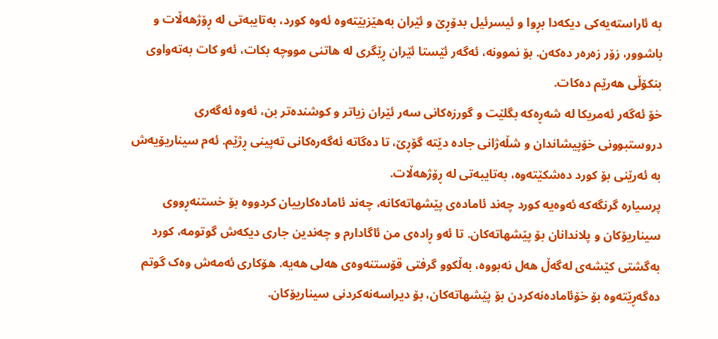بە ئاراستەیەکی دیکەدا بڕوا و ئیسرئیل بدۆڕێ و ئێران بەهێزبێتەوە ئەوە کورد، بەتایبەتی لە ڕۆژهەڵات و باشوور، زۆر زەرەر دەکەن. بۆ نموونە، ئەگەر ئێستا ئێران ڕێگری لە هاتنی مووچە بکات، ئەو کات بەتەواوی بنکۆڵی هەرێم دەکات.
خۆ ئەگەر ئەمریکا لە شەڕەکە بگلێت و گورزەکانی سەر ئێران زیاتر و کوشندەتر بن، ئەوە ئەگەری دروستبوونی خۆپیشاندان و شڵەژانی جادە دێتە گۆڕێ، تا دەگاتە ئەگەرەکانی تەپینی ڕژێم. ئەم سیناریۆیەش بە ئەرێنی بۆ کورد دەشکێتەوە، بەتایبەتی لە ڕۆژهەڵات.
پرسیارە گرنگەکە ئەوەیە کورد چەند ئامادەی پێشهاتەکانە، چەند ئامادەکارییان کردووە بۆ خستنەڕووی سیناریۆکان و پلاندانان بۆ پێشهاتەکان. تا ئەو ڕادەی من ئاگادارم و چەندین جاری دیکەش گوتومە، کورد بەگشتی کێشەی لەگەڵ هەل نەبووە، بەڵكوو گرفتی قۆستنەوەی هەلی هەیە. هۆکاری ئەمەش وەک گوتم دەگەڕێتەوە بۆ خۆئامادەنەکردن بۆ پێشهاتەکان، بۆ دیراسەنەکردنی سیناریۆکان.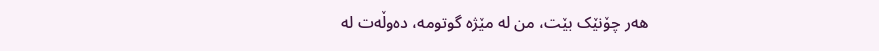هەر چۆنێک بێت، من لە مێژە گوتومە، دەوڵەت لە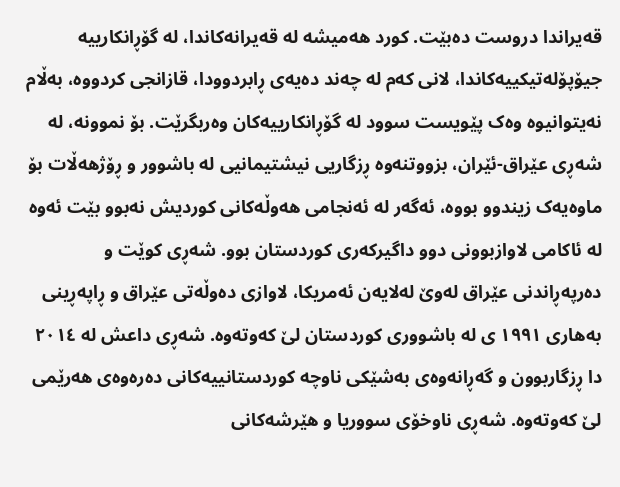قەیراندا دروست دەبێت. کورد هەمیشە لە قەیرانەکاندا، لە گۆڕانکارییە جیۆپۆلەتیکییەکاندا، لانی کەم لە چەند دەیەی ڕابردوودا، قازانجی کردووە، بەڵام نەیتوانیوە وەک پێویست سوود لە گۆڕانکارییەکان وەربگرێت. بۆ نموونە، لە شەڕی عێراق-ئێران، بزووتنەوە ڕزگاریی نیشتیمانیی لە باشوور و ڕۆژهەڵات بۆ ماوەیەک زیندوو بووە، ئەگەر لە ئەنجامی هەوڵەکانی کوردیش نەبوو بێت ئەوە لە ئاکامی لاوازبوونی دوو داگیرکەری کوردستان بوو. شەڕی کوێت و دەرپەڕاندنی عێراق لەوێ لەلایەن ئەمریکا، لاوازی دەوڵەتی عێراق و ڕاپەڕینی بەهاری ١٩٩١ ی لە باشووری کوردستان لێ کەوتەوە. شەڕی داعش لە ٢٠١٤ دا ڕزگاربوون و گەڕانەوەی بەشێکی ناوچە کوردستانییەکانی دەرەوەی هەرێمی لێ کەوتەوە. شەڕی ناوخۆی سووریا و هێرشەکانی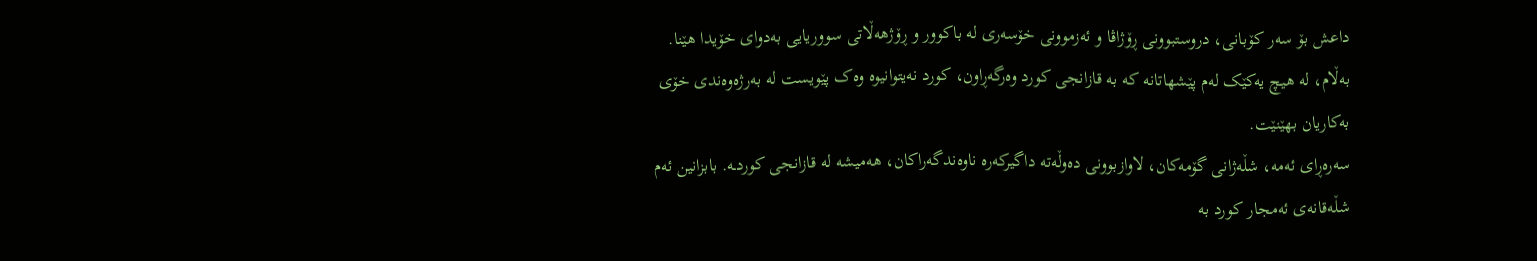داعش بۆ سەر کۆبانی، دروستبوونی ڕۆژاڤا و ئەزموونی خۆسەری لە باکوور و ڕۆژهەڵاتی سووریایی بەدوای خۆیدا هێنا. بەڵام، لە هیچ یەکێک لەم پێشهاتانە کە بە قازانجی کورد وەرگەڕاون، کورد نەیتوانیوە وەک پێویست لە بەرژەوەندی خۆی بەکاریان بهێنێت.
سەرەڕای ئەمە، شڵەژانی گۆمەکان، لاوازبوونی دەوڵەتە داگیرکەرە ناوەندگەراکان، هەمیشە لە قازانجی کورد‌ـە. بابزانین ئەم شڵەقانەی ئەمجار کورد بە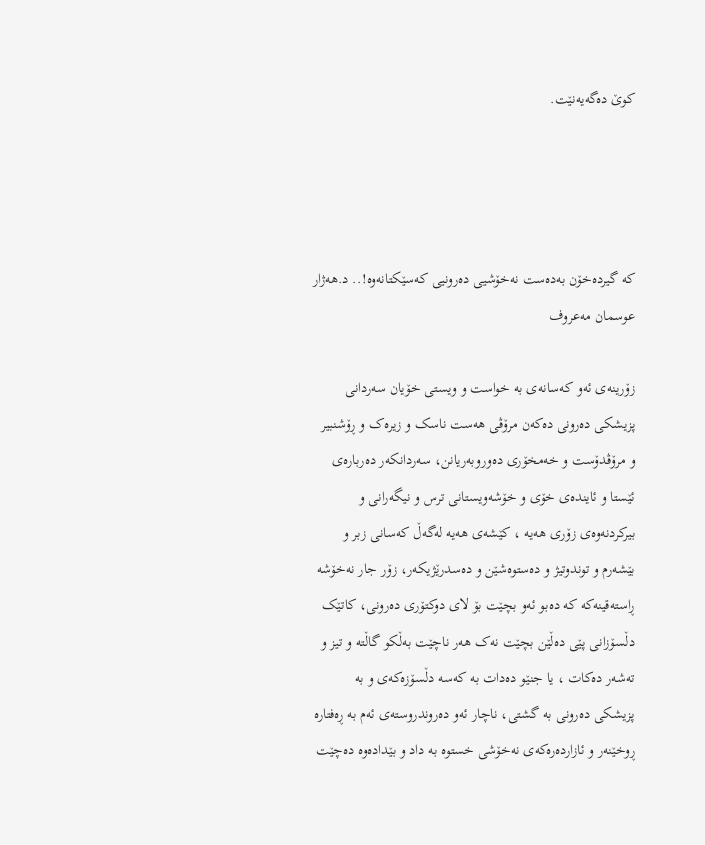کوێ دەگەیەنێت.




کە گیردەخۆن بەدەست نەخۆشیی دەرونیی کەسێکتانەوە!.. د.هەژار عوسمان مەعروف

زۆرینەی ئەو کەسانەی بە خواست و ویستی خۆیان سەردانی پزیشکی دەرونی دەکەن مرۆڤی هەست ناسک و زیرەک و ڕۆشنبیر و مرۆڤدۆست و خەمخۆری دەوروبەریانن، سەردانکەر دەربارەی ئێستا و ئایندەی خۆی و خۆشەویستانی ترس و نیگەرانی و بیرکردنەوەی زۆری هەیە ، کێشەی هەیە لەگەڵ کەسانی زبر و بێشەرم و توندوتیژ و دەستوەشێن و دەسدرێژیکەر، زۆر جار نەخۆشە ڕاستەقینەکە کە دەبو ئەو بچێت بۆ لای دوکتۆری دەرونی، کاتێک دڵسۆزانی پێی دەڵێن بچێت نەک هەر ناچێت بەڵکو گاڵتە و تیز و تەشەر دەکات ، یا جنێو دەدات بە کەسە دڵسۆزەکەی و بە پزیشکی دەرونی بە گشتی، ناچار ئەو دەروندروستەی ئەم بە ڕەفتارە ڕوخێنەر و ئازاردەرەکەی نەخۆشی خستوە بە داد و بێدادەوە دەچێت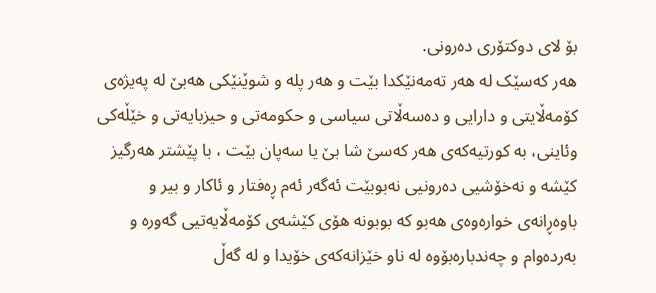بۆ لای دوکتۆری دەرونی.
هەر کەسێک لە هەر تەمەنێکدا بێت و هەر پلە و شوێنێکی هەبێ لە پەیژەی کۆمەڵایتی و دارایی و دەسەڵاتی سیاسی و حکومەتی و حیزبایەتی و خێڵەکی وئاینی، بە کورتیەکەی هەر کەسێ شا بێ یا سەپان بێت ، با پێشتر هەرگیز کێشە و نەخۆشیی دەرونیی نەبوبێت ئەگەر ئەم ڕەفتار و ئاکار و بیر و باوەڕانەی خوارەوەی هەبو کە بوبونە هۆی کێشەی کۆمەڵایەتیی گەورە و بەردەوام و چەندبارەبۆوە لە ناو خێزانەکەی خۆیدا و لە گەڵ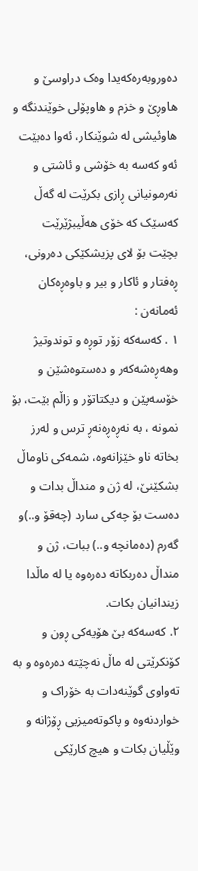دەوروبەرەکەیدا وەک دراوسێ و هاوڕێ و خزم و هاوپۆلی خوێندنگە و هاوئیشی لە شوێنکار، ئەوا دەبێت ئەو کەسە بە خۆشی و ئاشتی و نەرمونیانی ڕازی بکرێت لە گەڵ کەسێک کە خۆی هەڵیبژێرێت بچێت بۆ لای پزیشکێکی دەرونی، ڕەفتار و ئاکار و بیر و باوەڕەکان ئەمانەن :
۱ . کەسەکە زۆر توڕە و توندوتیژ وهەڕەشەکەر و دەستوەشێن و خۆسەپێن و دیکتاتۆر و زاڵم بێت، بۆ نمونە ، بە نەڕەڕەنەڕ ترس و لەرز بخاتە ناو خێزانەوە، شمەکی ناوماڵ بشکێنێ، لە ژن و منداڵ بدات و دەست بۆ چەکی سارد (چەقۆ و..)و گەرم (دەمانچە و..) ببات، ژن و منداڵ دەربکاتە دەرەوە یا لە ماڵدا زیندانیان بکات.
۲. کەسەکە بێ هۆیەکی ڕون و کۆنکرێتی لە ماڵ نەچێتە دەرەوە و بە تەواوی گوێنەدات بە خۆراک و خواردنەوە و پاکوتەمیزیی ڕۆژانە و وێڵیان بکات و هیچ کارێکی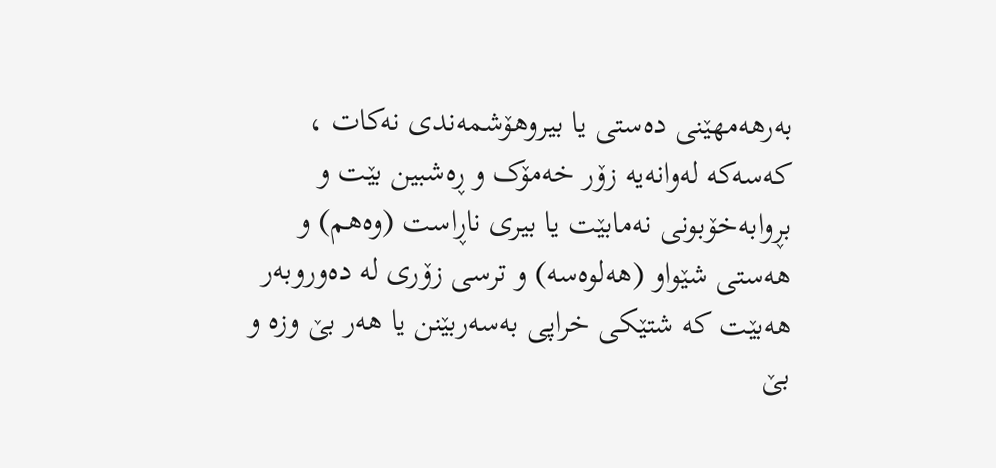بەرهەمهێنی دەستی یا بیروهۆشمەندی نەکات ، کەسەکە لەوانەیە زۆر خەمۆک و ڕەشبین بێت و بڕوابەخۆبونی نەمابێت یا بیری ناڕاست (وەهم) و هەستی شێواو (هەلوەسە) و ترسی زۆری لە دەوروبەر هەبێت کە شتێکی خراپی بەسەربێنن یا هەر بێ وزە و بێ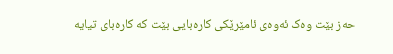حەز بێت وەک ئەوەی ئامێرێکی کارەبایی بێت کە کارەبای تیایە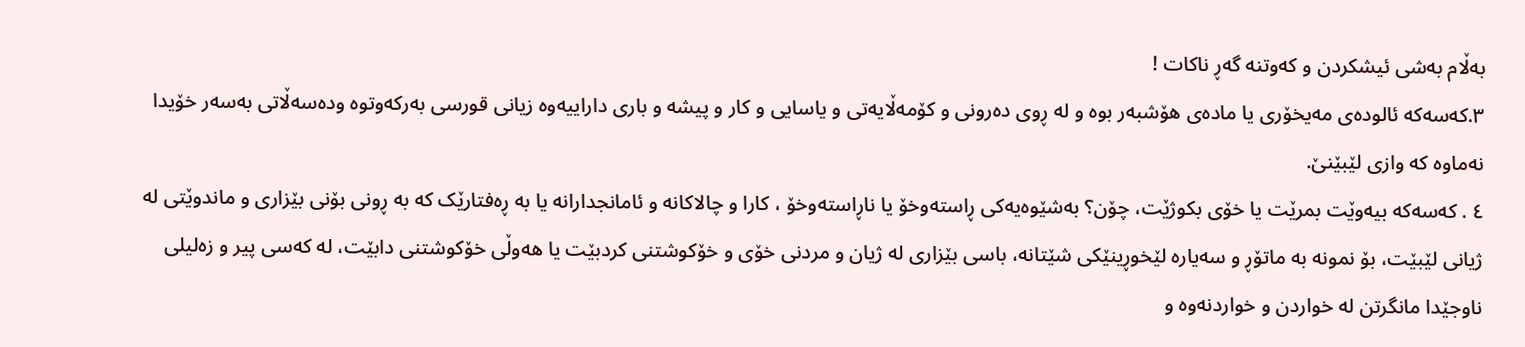بەڵام بەشی ئیشکردن و کەوتنە گەڕ ناکات !
۳.کەسەکە ئالودەی مەیخۆری یا مادەی هۆشبەر بوە و لە ڕوی دەرونی و کۆمەڵایەتی و یاسایی و کار و پیشە و باری داراییەوە زیانی قورسی بەرکەوتوە ودەسەڵاتی بەسەر خۆیدا نەماوە کە وازی لێبێنێ.
٤ . کەسەکە بیەوێت بمرێت یا خۆی بکوژێت، چۆن؟ بەشێوەیەکی ڕاستەوخۆ یا ناڕاستەوخۆ ، کارا و چالاکانە و ئامانجدارانە یا بە ڕەفتارێک کە بە ڕونی بۆنی بێزاری و ماندوێتی لە ژیانی لێبێت، بۆ نمونە بە ماتۆڕ و سەیارە لێخوڕینێکی شێتانە، باسی بێزاری لە ژیان و مردنی خۆی و خۆکوشتنی کردبێت یا هەوڵی خۆکوشتنی دابێت، لە کەسی پیر و زەلیلی ناوجێدا مانگرتن لە خواردن و خواردنەوە و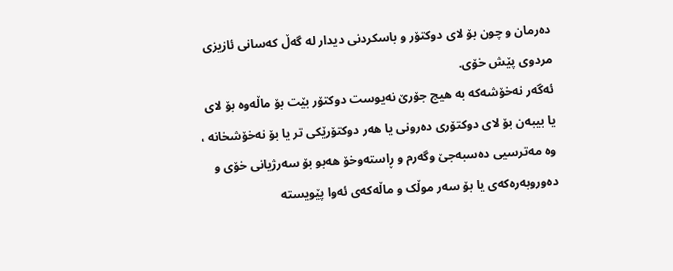دەرمان و چون بۆ لای دوکتۆر و باسکردنی دیدار لە گەڵ کەسانی ئازیزی مردوی پێش خۆی.
ئەگەر نەخۆشەکە بە هیج جۆرێ نەیوست دوکتۆر بێت بۆ ماڵەوە بۆ لای یا بیبەن بۆ لای دوکتۆری دەرونی یا هەر دوکتۆرێکی تر یا بۆ نەخۆشخانە ، وە مەترسیی دەسبەجێ وگەرم و ڕاستەوخۆ هەبو بۆ سەرژیانی خۆی و دەوروبەرەکەی یا بۆ سەر موڵک و ماڵەکەی ئەوا پێویستە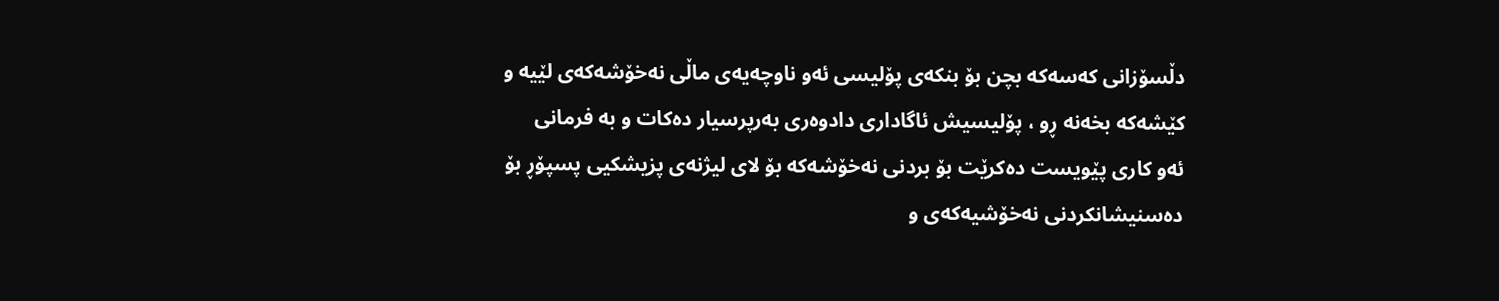دڵسۆزانی کەسەکە بچن بۆ بنکەی پۆلیسی ئەو ناوچەیەی ماڵی نەخۆشەکەی لێیە و کێشەکە بخەنە ڕو ، پۆلیسیش ئاگاداری دادوەری بەرپرسیار دەکات و بە فرمانی ئەو کاری پێویست دەکرێت بۆ بردنی نەخۆشەکە بۆ لای لیژنەی پزیشکیی پسپۆڕ بۆ دەسنیشانکردنی نەخۆشیەکەی و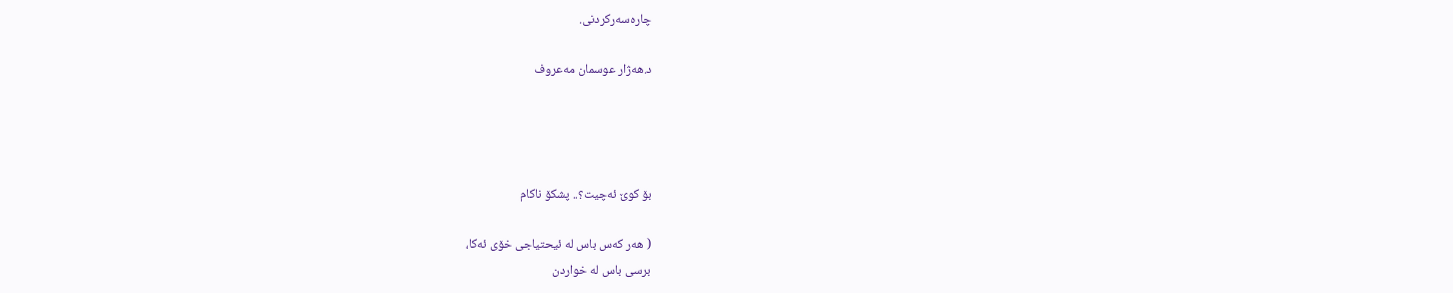چارەسەرکردنی.

د.هەژار عوسمان مەعروف




بۆ کوێ ئەچیت؟.. پشکۆ ناکام

( هەر کەس باس لە ئیحتیاجی خۆی ئەکا،
برسی باس لە خواردن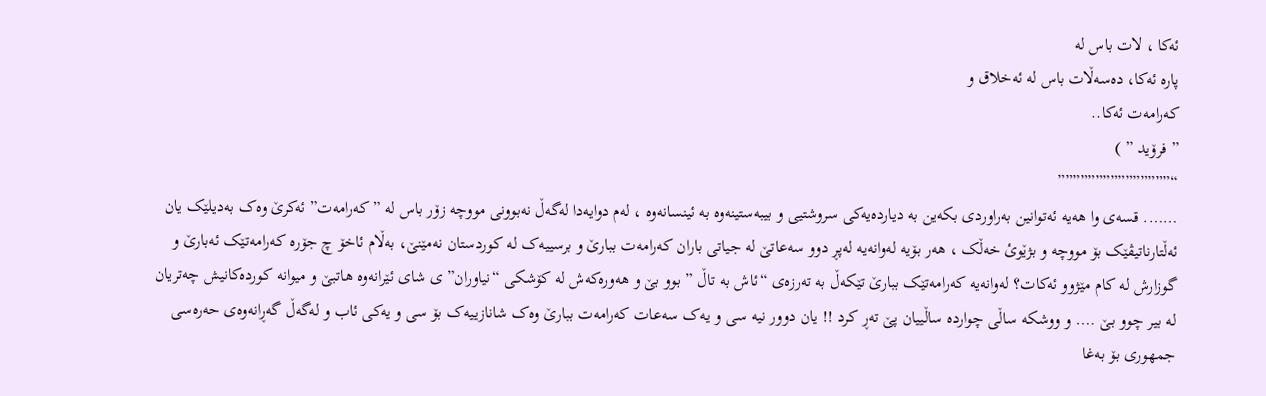ئەکا ، لات باس لە
پارە ئەکا، دەسەڵات باس لە ئەخلاق و
كەرامەت ئەکا..
” فرۆید ” )
“”””””””””””””””
……. قسەی وا هەیە ئەتوانین بەراوردی بکەین بە دیاردەیەکی سروشتیی و بیبەستینەوە بە ئینسانەوە ، لەم دوایەدا لەگەڵ نەبوونی مووچە زۆر باس لە ” كەرامەت” ئەکرێ وەک بەدیلێک یان ئەڵتارناتیڤێک بۆ مووچە و بژێوئ خەڵک ، هەر بۆیە لەوانەیە لەپڕ دوو سەعاتێ لە جیاتی باران کەرامەت ببارێ و برسییەک لە کوردستان نەمێنێ، بەڵام ئاخۆ چ جۆرە کەرامەتێک ئەبارێ و گوزارش لە كام مێژوو ئەکات؟ لەوانەیە کەرامەتێک ببارێ تێکەڵ بە تەرزەی “ئاش بە تاڵ ” بوو بێ و هەورەکەش لە کۆشکی “نیاوران” ی شای ئێرانەوە هاتبێ و میوانە کوردەکانیش چەتریان لە بیر چوو بێ …. و ووشکە ساڵی چواردە ساڵییان پێ تەڕ کرد !! یان دوور نیە سی و یەک سەعات کەرامەت ببارێ وەک شانازییەک بۆ سی و یەکی ئاب و لەگەڵ گەڕانەوەی حەرەسی جمهوری بۆ بەغا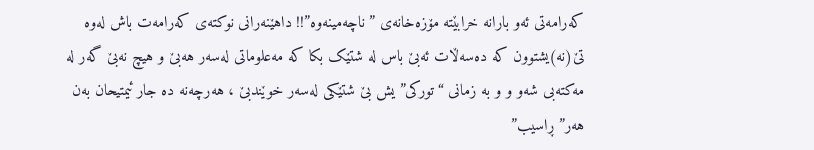کەرامەتی ئەو بارانە خرابێتە مۆزەخانەی ” ناچەمینەوە”!! داهێنەرانی نوکتەی کەرامەت باش لەوە تێ(نە)یشتوون کە دەسەڵات ئەبێ باس لە شتێک بکا کە مەعلوماتی لەسەر هەبێ و هیچ نەبێ گەر لە مەکتەبی شەو و و بە زمانی “تورکی” يش بێ شتێکی لەسەر خوێندبێ ، هەرچەنە دە جار ئیمتیحان بەن هەر” ڕاسیب”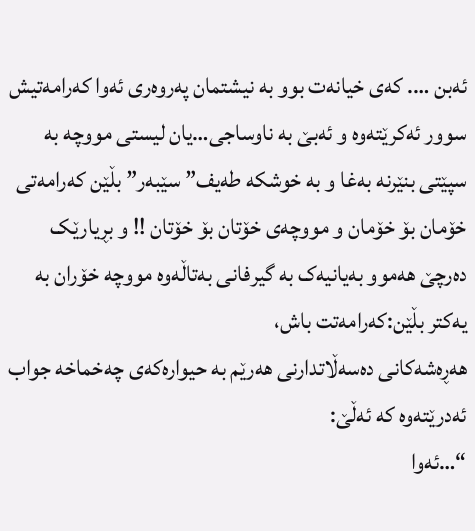ئەبن …. كەی خیانەت بوو بە نیشتمان پەروەری ئەوا کەرامەتیش سوور ئەکرێتەوە و ئەبێ بە ناوساجی…یان لیستی مووچە بە سپێتی بنێرنە بەغا و بە خوشکە طەیف” سێبەر” بڵێن کەرامەتی خۆمان بۆ خۆمان و مووچەی خۆتان بۆ خۆتان !! و بڕيارێک دەرچێ هەموو بەیانیەک بە گیرفانی بەتاڵەوە مووچە خۆران بە یەکتر بڵێن:كەرامەتت باش،
هەڕەشەکانی دەسەڵاتدارنی هەرێم بە حیوارەکەی چەخماخە جواب ئەدرێتەوە کە ئەڵێ:
“…ئەوا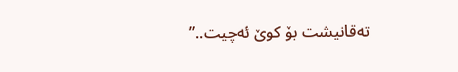تەقانیشت بۆ کوێ ئەچیت..”